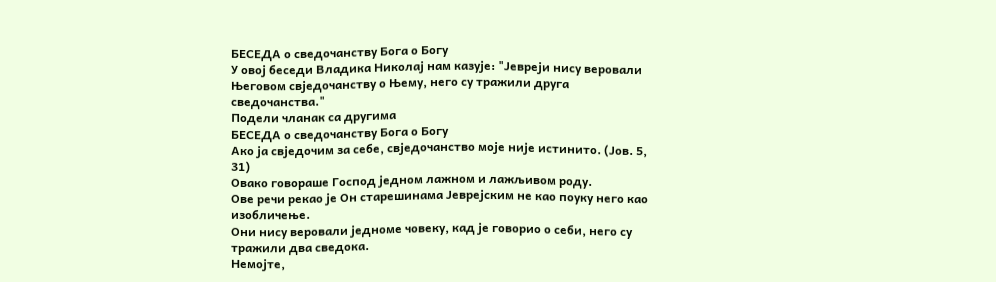БЕСЕДА о сведочанству Бога о Богу
У овој беседи Владика Николај нам казује: "Јевреји нису веровали Његовом свједочанству о Њему, него су тражили друга сведочанства."
Подели чланак са другима
БЕСЕДА о сведочанству Бога о Богу
Ако ја свједочим за себе, свједочанство моје није истинито. (Јов. 5, 31)
Овако говораше Господ једном лажном и лажљивом роду.
Ове речи рекао је Он старешинама Јеврејским не као поуку него као изобличење.
Они нису веровали једноме човеку, кад је говорио о себи, него су тражили два сведока.
Немојте,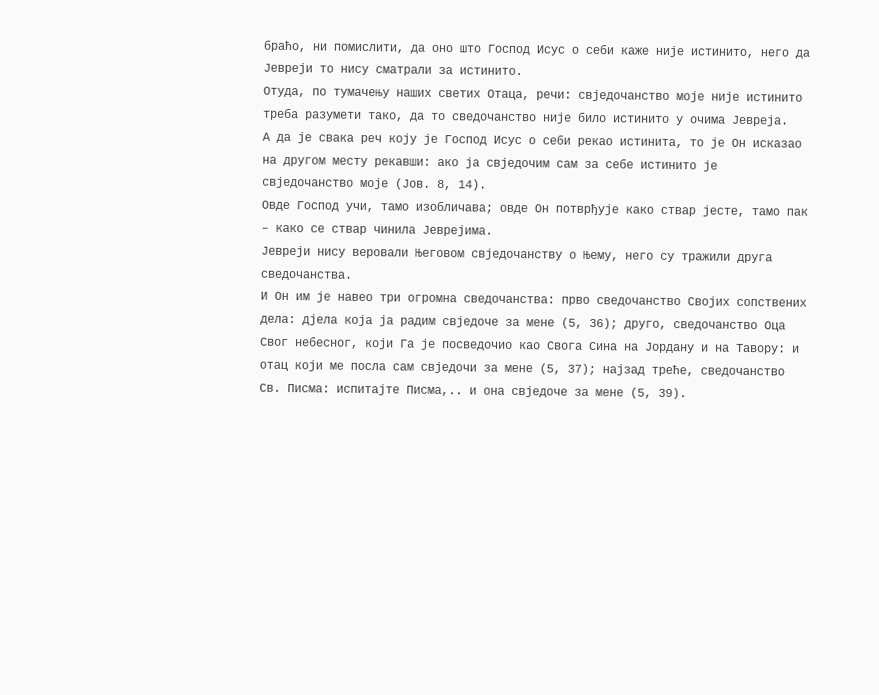браћо, ни помислити, да оно што Господ Исус о себи каже није истинито, него да Јевреји то нису сматрали за истинито.
Отуда, по тумачењу наших светих Отаца, речи: свједочанство моје није истинито треба разумети тако, да то сведочанство није било истинито у очима Јевреја.
А да је свака реч коју је Господ Исус о себи рекао истинита, то је Он исказао на другом месту рекавши: ако ја свједочим сам за себе истинито је свједочанство моје (Јов. 8, 14).
Овде Господ учи, тамо изобличава; овде Он потврђује како ствар јесте, тамо пак – како се ствар чинила Јеврејима.
Јевреји нису веровали Његовом свједочанству о Њему, него су тражили друга сведочанства.
И Он им је навео три огромна сведочанства: прво сведочанство Својих сопствених дела: дјела која ја радим свједоче за мене (5, 36); друго, сведочанство Оца Свог небесног, који Га је посведочио као Свога Сина на Јордану и на Тавору: и отац који ме посла сам свједочи за мене (5, 37); најзад треће, сведочанство Св. Писма: испитајте Писма,.. и она свједоче за мене (5, 39).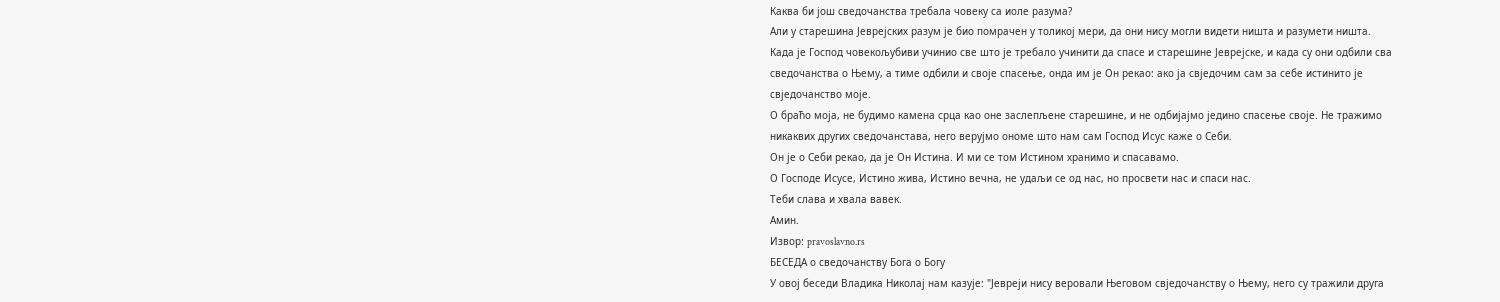Каква би још сведочанства требала човеку са иоле разума?
Али у старешина Јеврејских разум је био помрачен у толикој мери, да они нису могли видети ништа и разумети ништа.
Када је Господ човекољубиви учинио све што је требало учинити да спасе и старешине Јеврејске, и када су они одбили сва сведочанства о Њему, а тиме одбили и своје спасење, онда им је Он рекао: ако ја свједочим сам за себе истинито је свједочанство моје.
О браћо моја, не будимо камена срца као оне заслепљене старешине, и не одбијајмо једино спасење своје. Не тражимо никаквих других сведочанстава, него верујмо ономе што нам сам Господ Исус каже о Себи.
Он је о Себи рекао, да је Он Истина. И ми се том Истином хранимо и спасавамо.
О Господе Исусе, Истино жива, Истино вечна, не удаљи се од нас, но просвети нас и спаси нас.
Теби слава и хвала вавек.
Амин.
Извор: pravoslavno.rs
БЕСЕДА о сведочанству Бога о Богу
У овој беседи Владика Николај нам казује: "Јевреји нису веровали Његовом свједочанству о Њему, него су тражили друга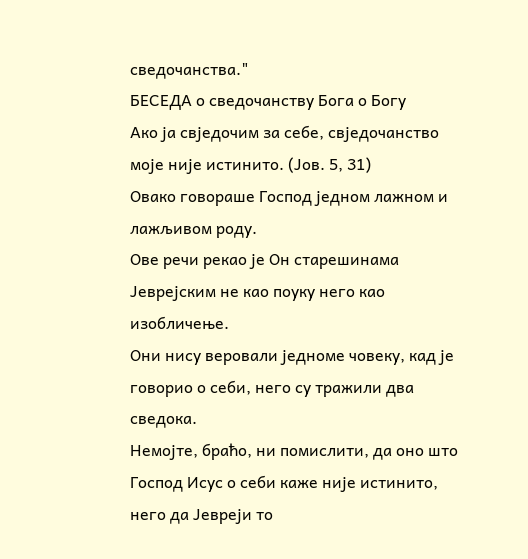сведочанства."
БЕСЕДА о сведочанству Бога о Богу
Ако ја свједочим за себе, свједочанство моје није истинито. (Јов. 5, 31)
Овако говораше Господ једном лажном и лажљивом роду.
Ове речи рекао је Он старешинама Јеврејским не као поуку него као изобличење.
Они нису веровали једноме човеку, кад је говорио о себи, него су тражили два сведока.
Немојте, браћо, ни помислити, да оно што Господ Исус о себи каже није истинито, него да Јевреји то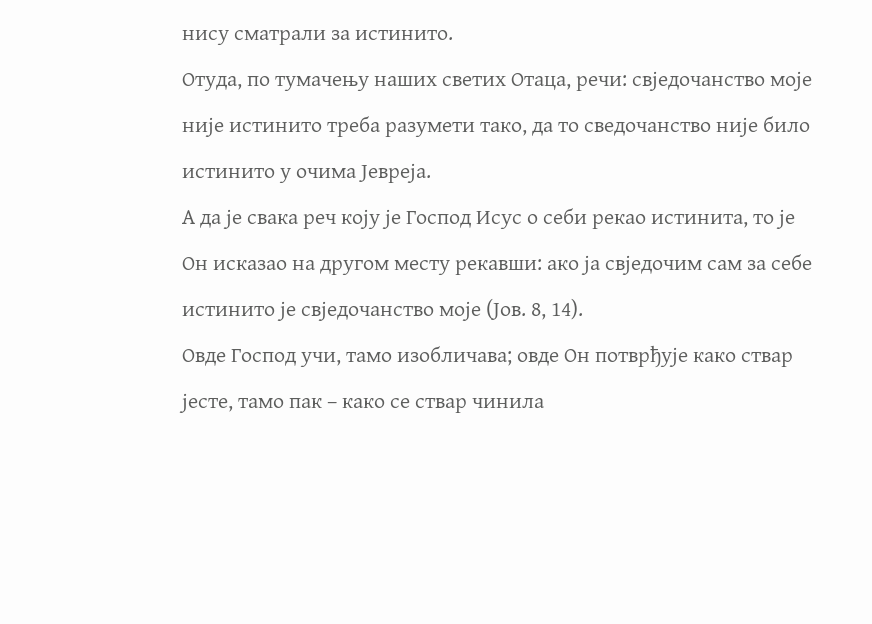нису сматрали за истинито.
Отуда, по тумачењу наших светих Отаца, речи: свједочанство моје није истинито треба разумети тако, да то сведочанство није било истинито у очима Јевреја.
А да је свака реч коју је Господ Исус о себи рекао истинита, то је Он исказао на другом месту рекавши: ако ја свједочим сам за себе истинито је свједочанство моје (Јов. 8, 14).
Овде Господ учи, тамо изобличава; овде Он потврђује како ствар јесте, тамо пак – како се ствар чинила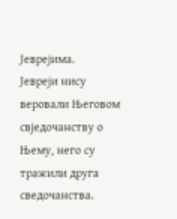Јеврејима.
Јевреји нису веровали Његовом свједочанству о Њему, него су тражили друга сведочанства.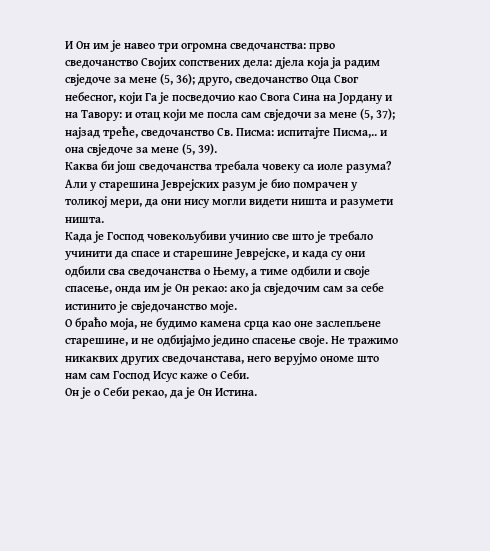И Он им је навео три огромна сведочанства: прво сведочанство Својих сопствених дела: дјела која ја радим свједоче за мене (5, 36); друго, сведочанство Оца Свог небесног, који Га је посведочио као Свога Сина на Јордану и на Тавору: и отац који ме посла сам свједочи за мене (5, 37); најзад треће, сведочанство Св. Писма: испитајте Писма,.. и она свједоче за мене (5, 39).
Каква би још сведочанства требала човеку са иоле разума?
Али у старешина Јеврејских разум је био помрачен у толикој мери, да они нису могли видети ништа и разумети ништа.
Када је Господ човекољубиви учинио све што је требало учинити да спасе и старешине Јеврејске, и када су они одбили сва сведочанства о Њему, а тиме одбили и своје спасење, онда им је Он рекао: ако ја свједочим сам за себе истинито је свједочанство моје.
О браћо моја, не будимо камена срца као оне заслепљене старешине, и не одбијајмо једино спасење своје. Не тражимо никаквих других сведочанстава, него верујмо ономе што нам сам Господ Исус каже о Себи.
Он је о Себи рекао, да је Он Истина.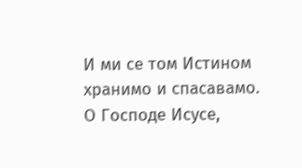И ми се том Истином хранимо и спасавамо.
О Господе Исусе,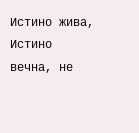Истино жива, Истино вечна, не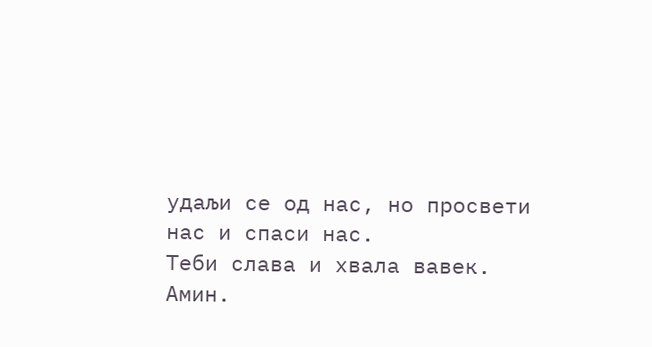удаљи се од нас, но просвети нас и спаси нас.
Теби слава и хвала вавек.
Амин.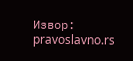Извор: pravoslavno.rs